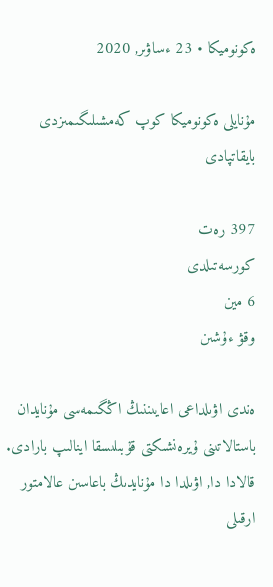ەكونوميكا • 23 ءساۋىر, 2020

مۇنايلى ەكونوميكا كوپ كەمشىلىگىمىزدى بايقاتپادى

397 رەت
كورسەتىلدى
6 مين
وقۋ ءۇشىن

ەندى اۋىلداعى اعايىننىڭ اڭگىمەسى مۇنايدان باستالاتىنى ۇيرەنشىكتى قۇبىلىسقا اينالىپ بارادى. قالادا دا, اۋىلدا دا مۇنايدىڭ باعاسىن عالامتور ارقىلى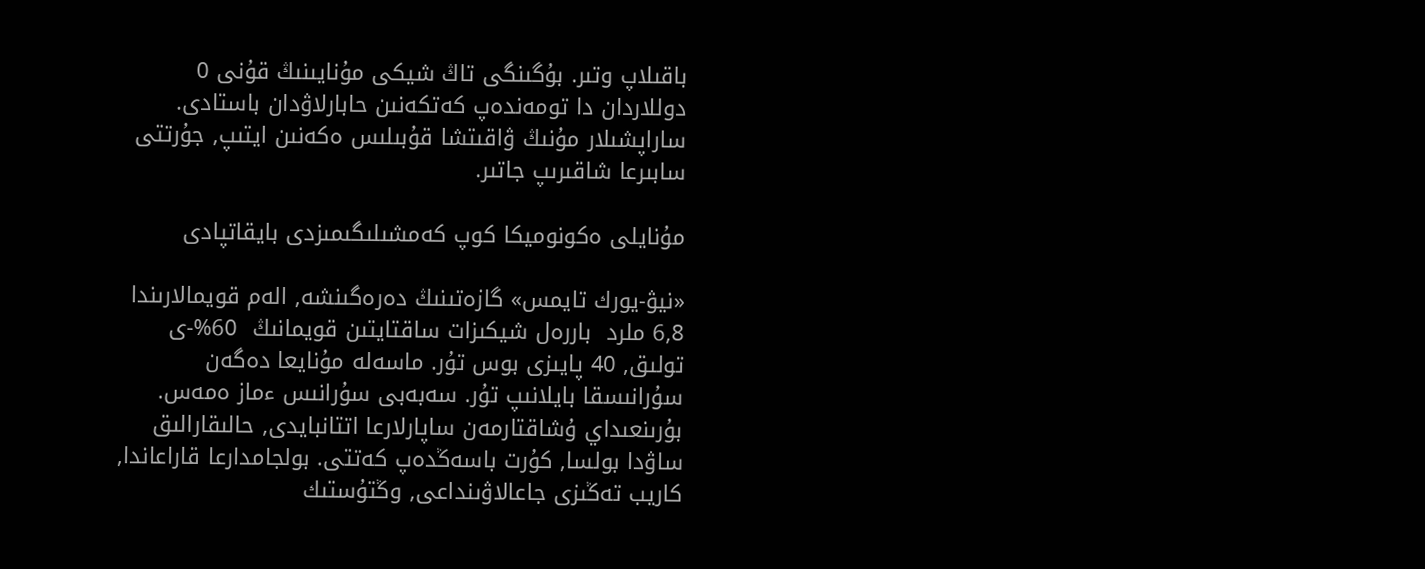باقىلاپ وتىر. بۇگىنگى تاڭ شيكى مۇنايىنىڭ قۇنى 0 دوللاردان دا تومەندەپ كەتكەنىن حابارلاۋدان باستادى. ساراپشىلار مۇنىڭ ۋاقىتشا قۇبىلىس ەكەنىن ايتىپ, جۇرتتى سابىرعا شاقىرىپ جاتىر.

مۇنايلى ەكونوميكا كوپ كەمشىلىگىمىزدى بايقاتپادى

«نيۋ-يورك تايمس» گازەتىنىڭ دەرەگىنشە, الەم قويمالارىندا 6,8 ملرد  باررەل شيكىزات ساقتايتىن قويمانىڭ  60%-ى تولىق, 40 پايىزى بوس تۇر. ماسەلە مۇنايعا دەگەن سۇرانىسقا بايلانىپ تۇر. سەبەبى سۇرانىس ءماز ەمەس. بۇرىنعىداي ۇشاقتارمەن ساپارلارعا اتتانبايدى, حالىقارالىق ساۋدا بولسا, كۇرت باسەڭدەپ كەتتى. بولجامدارعا قاراعاندا, كاريب تەڭىزى جاعالاۋىنداعى, وڭتۇستىك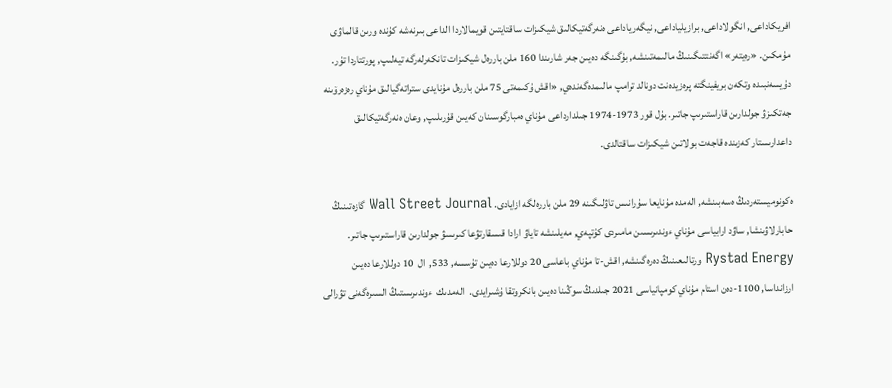افريكاداعى, انگولاداعى, برازيلياداعى, نيگەرياداعى ەنەرگەتيكالىق شيكىزات ساقتايتىن قويمالاردا الداعى بىرنەشە كۇندە ورىن قالماۋى مۇمكىن. «رەيتەر» اگەنتتىگىنىڭ مالىمەتىنشە, بۇگىنگە دەيىن جەر شارىندا 160 ملن باررەل شيكىزات تانكەرلەرگە تيەلىپ, پورتتاردا تۇر. دۇيسەنبىدە وتكەن بريفينگتە پرەزيدەنت دونالد ترامپ مالىمدەگەندەي, «اقش ۇكىمەتى 75 ملن باررەل مۇنايدى ستراتەگيالىق مۇناي رەزەرۆىنە جەتكىزۋ جولدارىن قاراستىرىپ جاتىر. بۇل قور 1973-1974 جىلدارداعى مۇناي ەمبارگوسىنان كەيىن قۇرىلىپ, وعان ەنەرگەتيكالىق داعدارىستار كەزىندە قاجەت بولاتىن شيكىزات ساقتالدى.

ەكونوميستەردىڭ ەسەبىنشە, الەمدە مۇنايعا سۇرانىس تاۋلىگىنە 29 ملن باررەلگە ازايادى. Wall Street Journal گازەتىنىڭ حابارلاۋىنشا, ساۋد ارابياسى مۇناي ءوندىرىسىن مامىردى كۇتپەي, مەيلىنشە تاياۋ ارادا قىسقارتۋعا كىرىسۋ جولدارىن قاراستىرىپ جاتىر.  Rystad Energy ورتالىعىنىڭ دەرەگىنشە, اقش-تا مۇناي باعاسى 20 دوللارعا دەيىن تۇسسە, 533,  ال  10 دوللارعا دەيىن ارزانداسا, 1100-دەن استام مۇناي كومپانياسى 2021 جىلدىڭ سوڭىنا دەيىن بانكروتقا ۇشىرايدى.  الەمدىك  ءوندىرىستىڭ السىرەگەنى تۋرالى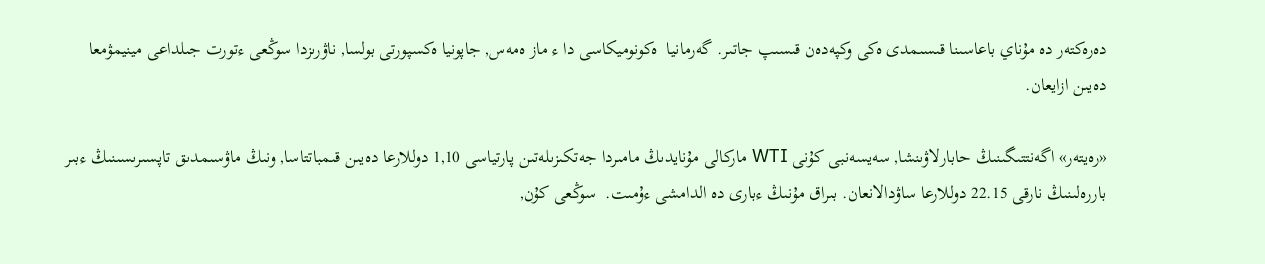دەرەكتەر دە مۇناي باعاسىنا قىسىمدى ەكى وكپەدەن قىسىپ جاتىر. گەرمانيا  ەكونوميكاسى دا ء ماز ەمەس, جاپونيا ەكسپورتى بولسا, ناۋرىزدا سوڭعى ءتورت جىلداعى مينيمۋمعا دەيىن ازايعان.

«رەيتەر» اگەنتتىگىنىڭ حابارلاۋىنشا, سەيسەنبى كۇنى WTI ماركالى مۇنايدىڭ مامىردا جەتكىزىلەتىن پارتياسى 1,10 دوللارعا دەيىن قىمباتتاسا, ونىڭ ماۋسىمدىق تاپسىرىسىنىڭ ءبىر باررەلىنىڭ نارقى 22.15 دوللارعا ساۋدالانعان. بىراق مۇنىڭ ءبارى دە الدامشى ءۇمىت.  سوڭعى كۇن,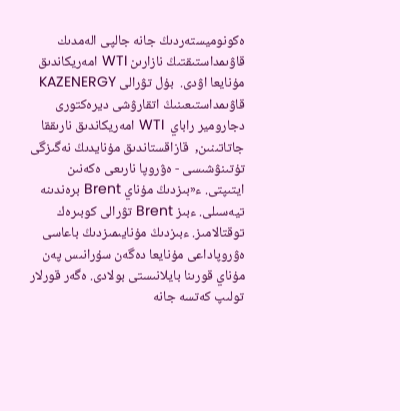ەكونوميستەردىڭ جانە جالپى الەمدىك قاۋىمداستىقتىڭ نازارىن WTI امەريكاندىق مۇنايعا اۋدى.  بۇل تۋرالى KAZENERGY قاۋىمداستىعىنىڭ اتقارۋشى ديرەكتورى دجارومير راباي  WTI امەريكاندىق نارىققا جاتاتىنىن,  قازاقستاندىق مۇنايدىڭ نەگىزگى تۇتىنۋشىسى - ەۋروپا نارىعى ەكەنىن ايتىپتى. ء«بىزدىڭ مۇناي Brent برەندىنە تيەسىلى. ءبىز Brent تۋرالى كوبىرەك توقتالامىز. ءبىزدىڭ مۇنايىمىزدىڭ باعاسى ەۋروپاداعى مۇنايعا دەگەن سۇرانىس پەن مۇناي قورىنا بايلانىستى بولادى. ەگەر قورلار تولىپ كەتسە جانە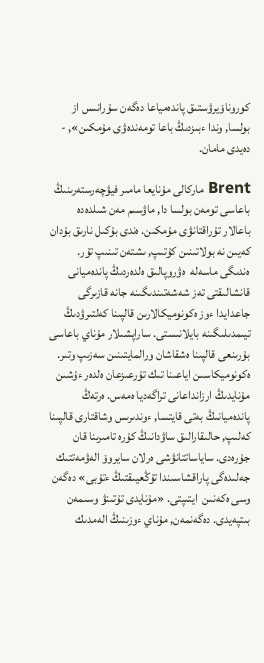كوروناۆيرۋستىق پاندەمياعا دەگەن سۇرانىس از بولسا, وندا ءبىزدىڭ باعا تومەندەۋى مۇمكىن», - دەيدى مامان.

Brent ماركالى مۇنايعا مامىر فيۋچەرستەرىنىڭ باعاسى تومەن بولسا دا, ماۋسىم مەن شىلدەدە باعالار تۇراقتانۋى مۇمكىن. ەندى بۇكىل نارىق بۇدان كەيىن نە بولاتىنىن كۇتىپ, ىشتەن تىنىپ تۇر. ەندىگى ماسەلە  ەۋروپالىق ەلدەردىڭ پاندەميانى قانشالىقتى تەز شەشەتىندىگىنە جانە قازىرگى جاعدايدا ءوز ەكونوميكالارىن قالپىنا كەلتىرۋدىڭ تيىمدىلىگىنە بايلانىستى. ساراپشىلار مۇناي باعاسى بۇرىنعى قالپىنا ەشقاشان ورالمايتىنىن سەزىپ وتىر. ەكونوميكاسىن اياعىنا تىك تۇرعىزعان ەلدەر ءۇشىن مۇنايدىڭ ارزانداعانى تراگەديا ەمەس. ەرتەڭ پاندەميانىڭ بەتى قايتسا, ءوندىرىس وشاقتارى قالپىنا كەلىپ, حالىقارالىق ساۋدانىڭ كۇرە تامىرىنا قان جۇرەدى. ساياساتتانۋشى ەرلان سايروۆ الەۋمەتتىك جەلىدەگى پاراقشاسىندا تۇڭعيىقتىڭ ءتۇبى» دەگەن وسى ەكەنىن  ايتىپتى. «مۇنايدى تۇتىنۋ وسىمەن بىتپەيدى. دەگەنمەن, مۇناي ءوزىنىڭ الەمدىك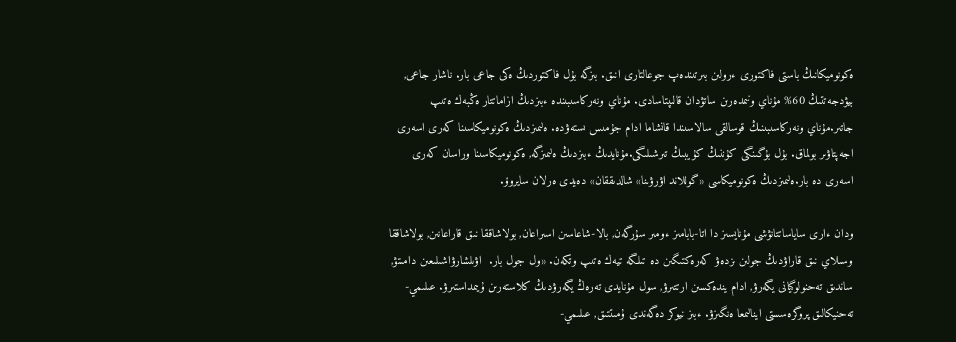ەكونوميكانىڭ باستى فاكتورى ءرولىن بىرتىندەپ جوعالتارى انىق. بىزگە بۇل فاكتوردىڭ ەكى جاعى بار. ناشار جاعى, بيۋدجەتتىڭ 60% مۇناي ونىمدەرىن ساتۋدان قالىپتاسادى. مۇناي ونەركاسىبىندە ءبىزدىڭ ازاماتتار ەڭبەك ەتىپ جاتىر.مۇناي ونەركاسىبىنىڭ قوسالقى سالاسىندا قانشاما ادام جۇمىس ىستەۋدە. ەلىمىزدىڭ ەكونوميكاسىنا كەرى اسەرى اجەپتاۋىر بولماق. بۇل بۇگىنگى كۇننىڭ كۇيبىڭ تىرشىلىگى.مۇنايدىڭ ءبىزدىڭ ەلىمىزگە, ەكونوميكاسىنا وراسان كەرى اسەرى دە بار.ەلىمىزدىڭ ەكونوميكاسى «گوللاند اۋرۋىنا» شالدىققان» دەيدى ەرلان سايروۆ.

ودان ءارى ساياساتتانۋشى مۇنايسىز دا اتا-بابامىز ءومىر سۇرگەن, بالا-شاعاسىن اسىراعان, بولاشاققا نىق قاراعانىن, بولاشاققا وسىلاي نىق قاراۋدىڭ جولىن ىزدەۋ كەرەكتىگىن دە تىلگە تيەك ەتىپ وتكەن. «ول جول بار.  اۋىلشارۋاشىلىعىن دامىتۋ, ساندىق تەحنولوگيانى يگەرۋ, ادام يندەكسىن ارتتىرۋ, سول مۇنايدى تەرەڭ يگەرۋدىڭ كلاستەرىن ۇيىمداستىرۋ. عىلىمي-تەحنيكالىق پروگرەسستى اينالىمعا ەنگىزۋ. ءبىز نيوكر دەگەندى ۇمىتتىق, عىلىمي-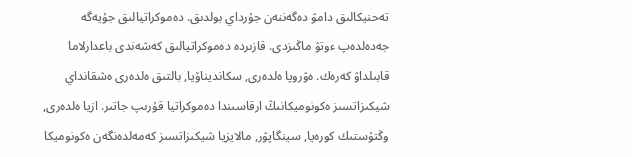تەحنيكالىق دامۋ دەگەننەن جۇرداي بولدىق. دەموكراتيالىق جۇيەگە جەدەلدەپ ءوتۋ ماڭىزدى. قازىردە دەموكراتيالىق كەشەندى باعدارلاما قابىلداۋ كەرەك. ەۋروپا ەلدەرى, سكانديناۆيا, بالتىق ەلدەرى ەشقانداي شيكىزاتسىز ەكونوميكانىڭ ارقاسىندا دەموكراتيا قۇرىپ جاتىر. ازيا ەلدەرى, وڭتۇستىك كورەيا, سينگاپۋر, مالايزيا شيكىزاتسىز كەمەلدەنگەن ەكونوميكا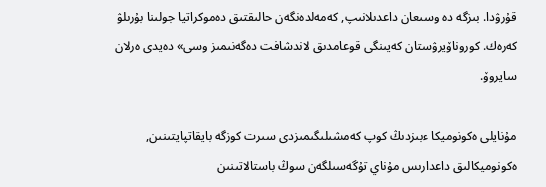قۇرۋدا. بىزگە دە وسىعان داعدىلانىپ, كەمەلدەنگەن حالىقتىق دەموكراتيا جولىنا بۇرىلۋ كەرەك. كوروناۆيرۋستان كەيىنگى قوعامدىق لاندشافت دەگەنىمىز وسى» دەيدى ەرلان سايروۆ.

مۇنايلى ەكونوميكا ءبىزدىڭ كوپ كەمشىلىگىمىزدى سىرت كوزگە بايقاتپايتىنىن, ەكونوميكالىق داعدارىس مۇناي تۇگەسىلگەن سوڭ باستالاتىنىن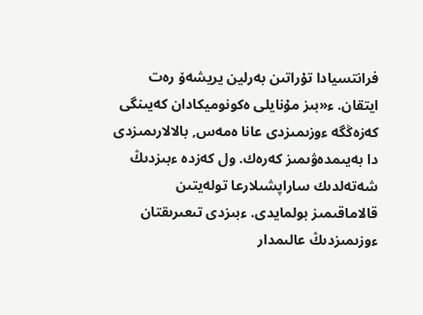فرانتسيادا تۇراتىن بەرلين يريشەۆ رەت ايتقان. ء«بىز مۇنايلى ەكونوميكادان كەيىنگى كەزەڭگە ءوزىمىزدى عانا ەمەس, بالالارىمىزدى دا بەيىمدەۋىمىز كەرەك. ول كەزدە ءبىزدىڭ شەتەلدىك ساراپشىلارعا تولەيتىن  قالاماقىمىز بولمايدى. ءبىزدى تىعىرىقتان ءوزىمىزدىڭ عالىمدار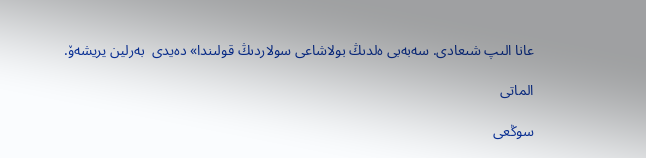عانا الىپ شىعادى. سەبەبى ەلدىڭ بولاشاعى سولاردىڭ قولىندا» دەيدى  بەرلين يريشەۆ.

الماتى

سوڭعى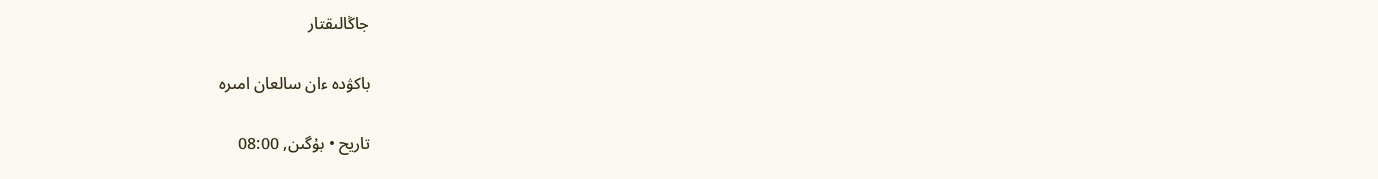جاڭالىقتار

باكۋدە ءان سالعان امىرە

تاريح • بۇگىن, 08:00